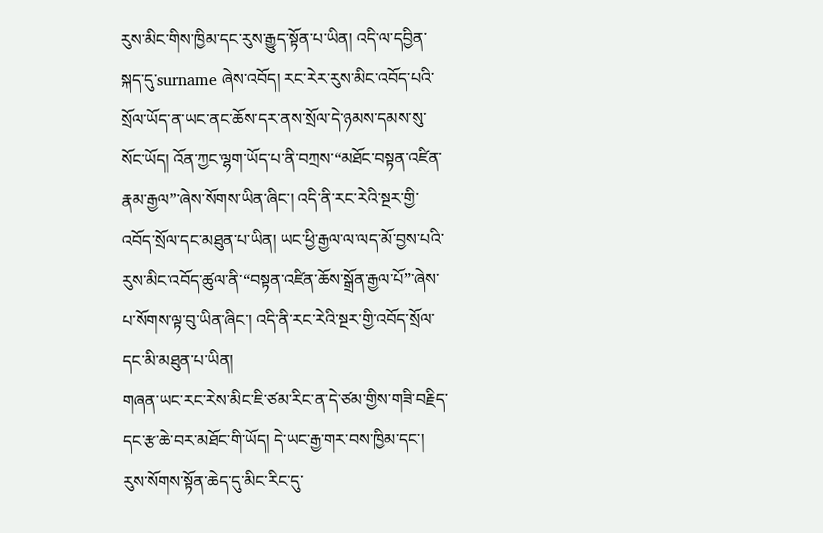རུས་མིང་གིས་ཁྱིམ་དང་རུས་རྒྱུད་སྟོན་པ་ཡིན། འདི་ལ་དབྱིན་སྐད་དུ་surname ཞེས་འབོད། རང་རེར་རུས་མིང་འབོད་པའི་སྲོལ་ཡོད་ན་ཡང་ནང་ཆོས་དར་ནས་སྲོལ་དེ་ཉམས་དམས་སུ་སོང་ཡོད། འོན་ཀྱང་ལྷག་ཡོད་པ་ནི་བཀྲས་“མཐོང་བསྟན་འཛིན་རྣམ་རྒྱལ”་ཞེས་སོགས་ཡིན་ཞིང་། འདི་ནི་རང་རེའི་སྔར་གྱི་འབོད་སྲོལ་དང་མཐུན་པ་ཡིན། ཡང་ཕྱི་རྒྱལ་ལ་ལད་མོ་བྱས་པའི་རུས་མིང་འབོད་ཚུལ་ནི་“བསྟན་འཛིན་ཆོས་སྒྲོན་རྒྱལ་པོ”་ཞེས་པ་སོགས་ལྟ་བུ་ཡིན་ཞིང་། འདི་ནི་རང་རེའི་སྔར་གྱི་འབོད་སྲོལ་དང་མི་མཐུན་པ་ཡིན།
གཞན་ཡང་རང་རེས་མིང་ཇི་ཙམ་རིང་ན་དེ་ཙམ་གྱིས་གཟི་བརྗིད་དང་རྩ་ཆེ་བར་མཐོང་གི་ཡོད། དེ་ཡང་རྒྱ་གར་བས་ཁྱིམ་དང་། རུས་སོགས་སྟོན་ཆེད་དུ་མིང་རིང་དུ་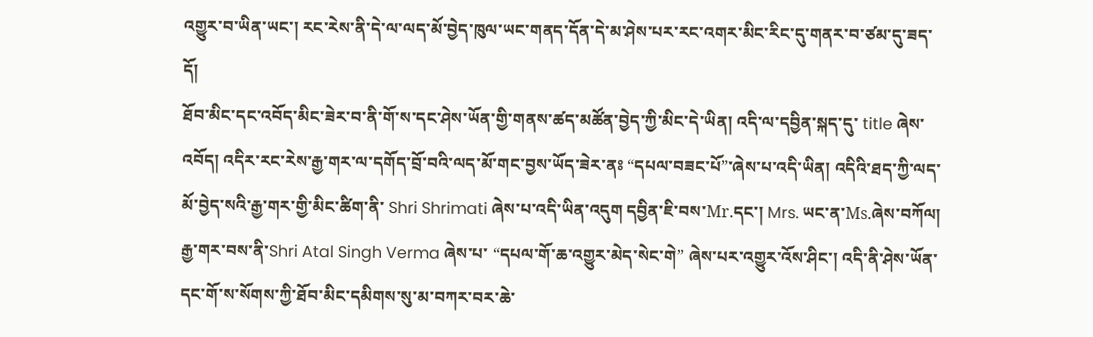འགྱུར་བ་ཡིན་ཡང་། རང་རེས་ནི་དེ་ལ་ལད་མོ་བྱེད་ཁུལ་ཡང་གནད་དོན་དེ་མ་ཤེས་པར་རང་འགར་མིང་རིང་དུ་གནར་བ་ཙམ་དུ་ཟད་དོ།
ཐོབ་མིང་དང་འབོད་མིང་ཟེར་བ་ནི་གོ་ས་དང་ཤེས་ཡོན་གྱི་གནས་ཚད་མཚོན་བྱེད་ཀྱི་མིང་དེ་ཡིན། འདི་ལ་དབྱིན་སྐད་དུ་ title ཞེས་འབོད། འདིར་རང་རེས་རྒྱ་གར་ལ་དགོད་བྲོ་བའི་ལད་མོ་གང་བྱས་ཡོད་ཟེར་ནཿ “དཔལ་བཟང་པོ”་ཞེས་པ་འདི་ཡིན། འདིའི་ཐད་ཀྱི་ལད་མོ་བྱེད་སའི་རྒྱ་གར་གྱི་མིང་ཚིག་ནི་ Shri Shrimati ཞེས་པ་འདི་ཡིན་འདུག དབྱིན་ཇི་བས་Mr.དང་། Mrs. ཡང་ན་Ms.ཞེས་བཀོལ། རྒྱ་གར་བས་ནི་Shri Atal Singh Verma ཞེས་པ་ “དཔལ་གོ་ཆ་འགྱུར་མེད་སེང་གེ” ཞེས་པར་འགྱུར་འོས་ཤིང་། འདི་ནི་ཤེས་ཡོན་དང་གོ་ས་སོགས་ཀྱི་ཐོབ་མིང་དམིགས་སུ་མ་བཀར་བར་ཆེ་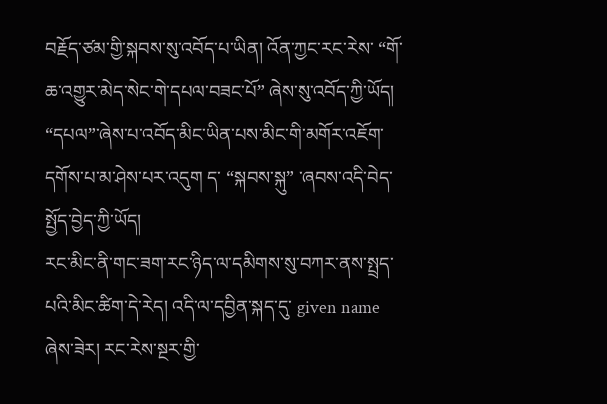བརྗོད་ཙམ་གྱི་སྐབས་སུ་འབོད་པ་ཡིན། འོན་ཀྱང་རང་རེས་ “གོ་ཆ་འགྱུར་མེད་སེང་གེ་དཔལ་བཟང་པོ” ཞེས་སུ་འབོད་ཀྱི་ཡོད། “དཔལ”་ཞེས་པ་འབོད་མིང་ཡིན་པས་མིང་གི་མགོར་འཇོག་དགོས་པ་མ་ཤེས་པར་འདུག ད་ “སྐབས་སྐུ” ་ཞབས་འདི་བེད་སྤྱོད་བྱེད་ཀྱི་ཡོད།
རང་མིང་ནི་གང་ཟག་རང་ཉིད་ལ་དམིགས་སུ་བཀར་ནས་སྤྲད་པའི་མིང་ཚིག་དེ་རེད། འདི་ལ་དབྱིན་སྐད་དུ་ given name ཞེས་ཟེར། རང་རེས་སྔར་གྱི་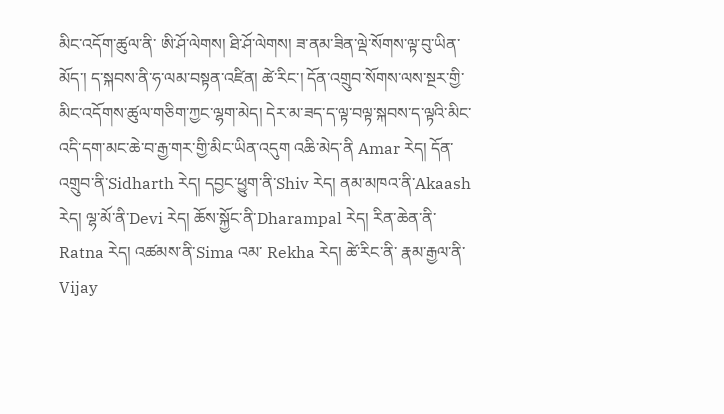མིང་འདོག་ཚུལ་ནི་ ཨི་ཤོ་ལེགས། ཐི་ཤོ་ལེགས། ཟ་ནམ་ཟིན་ལྡེ་སོགས་ལྟ་བུ་ཡིན་མོད་། ད་སྐབས་ནི་ཧ་ལམ་བསྟན་འཛིན། ཚེ་རིང་། དོན་འགྲུབ་སོགས་ལས་སྔར་གྱི་མིང་འདོགས་ཚུལ་གཅིག་ཀྱང་ལྷག་མེད། དེར་མ་ཟད་ད་ལྟ་བལྟ་སྐབས་ད་ལྟའི་མིང་འདི་དག་མང་ཆེ་བ་རྒྱ་གར་གྱི་མིང་ཡིན་འདུག འཆི་མེད་ནི Amar རེད། དོན་འགྲུབ་ནི་Sidharth རེད། དབྱང་ཕྱུག་ནི་Shiv རེད། ནམ་མཁའ་ནི་Akaash རེད། ལྷ་མོ་ནི་Devi རེད། ཆོས་སྐྱོང་ནི་Dharampal རེད། རིན་ཆེན་ནི་Ratna རེད། འཚམས་ནི་Sima འམ་ Rekha རེད། ཚེ་རིང་ནི་ རྣམ་རྒྱལ་ནི་Vijay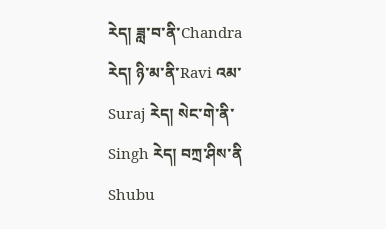རེད། ཟླ་བ་ནི་Chandra རེད། ཉི་མ་ནི་Ravi འམ་ Suraj རེད། སེང་གེ་ནི་Singh རེད། བཀྲ་ཤིས་ནི Shubu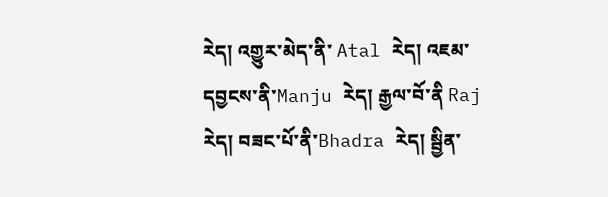རེད། འགྱུར་མེད་ནི་ Atal རེད། འཇམ་དབྱངས་ནི་Manju རེད། རྒྱལ་བོ་ནི Raj རེད། བཟང་པོ་ནི་Bhadra རེད། སྦྱིན་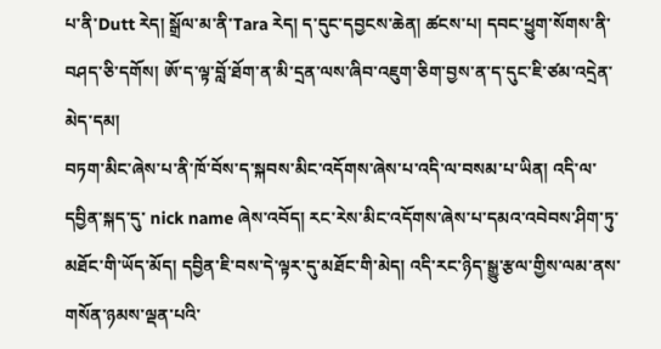པ་ནི་Dutt རེད། སྒྲོལ་མ་ནི་Tara རེད། ད་དུང་དབྱངས་ཆེན། ཚངས་པ། དབང་ཕྱུག་སོགས་ནི་བཤད་ཅི་དགོས། ཨོ་ད་ལྟ་བློ་ཐོག་ན་མི་དྲན་ལས་ཞིབ་འཇུག་ཅིག་བྱས་ན་ད་དུང་ཇི་ཙམ་འདྲེན་མེད་དམ།
བཏག་མིང་ཞེས་པ་ནི་ཁོ་བོས་ད་སྐབས་མིང་འདོགས་ཞེས་པ་འདི་ལ་བསམ་པ་ཡིན། འདི་ལ་དབྱིན་སྐད་དུ་ nick name ཞེས་འབོད། རང་རེས་མིང་འདོགས་ཞེས་པ་དམའ་འབེབས་ཤིག་ཏུ་མཐོང་གི་ཡོད་མོད། དབྱིན་ཇི་བས་དེ་ལྟར་དུ་མཐོང་གི་མེད། འདི་རང་ཉིད་སྒྱུ་རྩལ་གྱིས་ལམ་ནས་གསོན་ཉམས་ལྡན་པའི་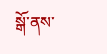སྒོ་ནས་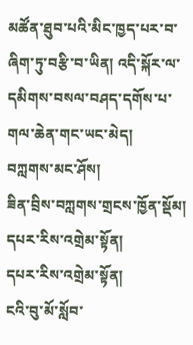མཚོན་ཐུབ་པའི་མིང་ཁྱད་པར་བ་ཞིག་ཏུ་བརྩི་བ་ཡིན། འདི་སྐོར་ལ་དམིགས་བསལ་བཤད་དགོས་པ་གལ་ཆེན་གང་ཡང་མེད།
བཀླགས་མང་ཤོས།
ཟིན་བྲིས་བཀླགས་གྲངས་ཁྱོན་སྡོམ།
དཔར་རིས་འགྲེམ་སྟོན།
དཔར་རིས་འགྲེམ་སྟོན།
ངའི་བུ་མོ་སློབ་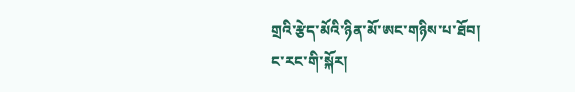གྲའི་རྩེད་མོའི་ཉིན་མོ་ཨང་གཉིས་པ་ཐོབ།
ང་རང་གི་སྐོར།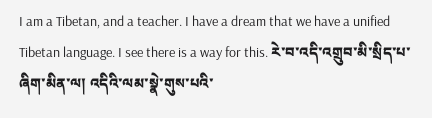I am a Tibetan, and a teacher. I have a dream that we have a unified Tibetan language. I see there is a way for this. རེ་བ་འདི་འགྲུབ་མི་སྲིད་པ་ཞིག་མིན་ལ། འདིའི་ལམ་སྣེ་གུས་པའི་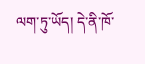ལག་ཏུ་ཡོད། དེ་ནི་ཁོ་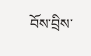བོས་བྲིས་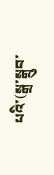པའི་(སྒྲ་སྒྲུབ་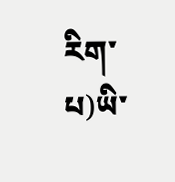རིག་པ)ཡི་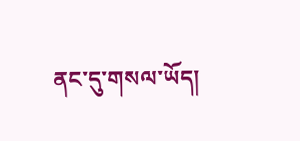ནང་དུ་གསལ་ཡོད།